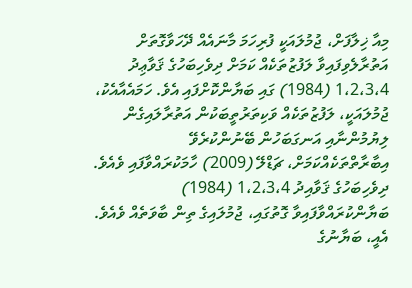މިއާ ޚިލާފަށް، ޖުމުލައަކީ ފުރިހަމަ މާނައެއް ދޭހަވާގޮތަށް އަތުރާލެވިފައިވާ ލަފުޒުތަކެއް ކަމަށް ދިވެހިބަހުގެ ޤަވާޢިދު 1،2،3،4 (1984) ގައި ބަޔާންކޮށްފައި އެވެ. ހަމައެއާއެކު، ޖުމުލައަކީ، ލަފުޒުތަކެއް ވަކިތަރުތީބަކުން އަތުރާލައިގެން ލިޔުމުންނާއި އަނގަބަހުން ބޭނުންކުރެވޭ އިބާރާތްތަކެއްކަމަށް، ޗަޑްލޭ (2009) ހާމަކުރައްވާފައި ވެއެވެ. ދިވެހިބަހުގެ ޤަވާއިދު 1،2،3،4 (1984) ބަޔާންކުރައްވާފައިވާ ގޮތުގައި، ޖުމުލައިގެ ތިން ބާވަތެއް ވެއެވެ. އެއީ، ބަޔާނުގެ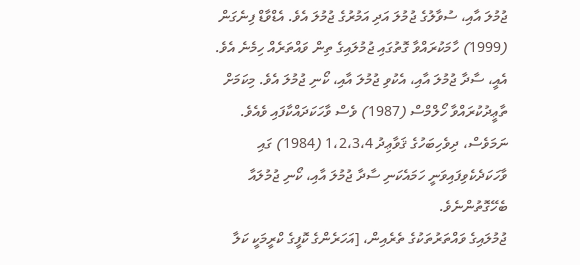ޖުމުލަ އާއި، ސުވާލުގެ ޖުމުލަ އަދި އަމުރުގެ ޖުމުލަ އެވެ. އެޑްވާޑް ފިނެގަން (1999) ހާމަކުރައްވާ ގޮތުގައި ޖުމުލައިގެ ތިން ވައްތަރެއް ހިމެނެ އެވެ. އެއީ، ސާދާ ޖުމުލަ އާއި، އެކުވި ޖުމުލަ އާއި، ކޯނި ޖުމުލަ އެވެ. މިކަމަށް ތާޢީދުކުރައްވާ ހޯލްމްސް (1987) ވެސް ވާހަކަދައްކާފައި ވެއެވެ. ނަމަވެސް، ދިވެހިބަހުގެ ޤަވާޢިދު 1،2،3،4 (1984) ގައި ވާހަކަދެކެވިފައިވަނީ ހަމައެކަނި ސާދާ ޖުމުލަ އާއި، ކޯނި ޖުމުލައާ ބެހޭގޮތުންނެވެ.
ޖުމުލައިގެ ވައްތަރުތަކުގެ ތެރެއިން، [އަހަރެންގެ ކޮފީގެ ކްރީމަކީ ކަލާ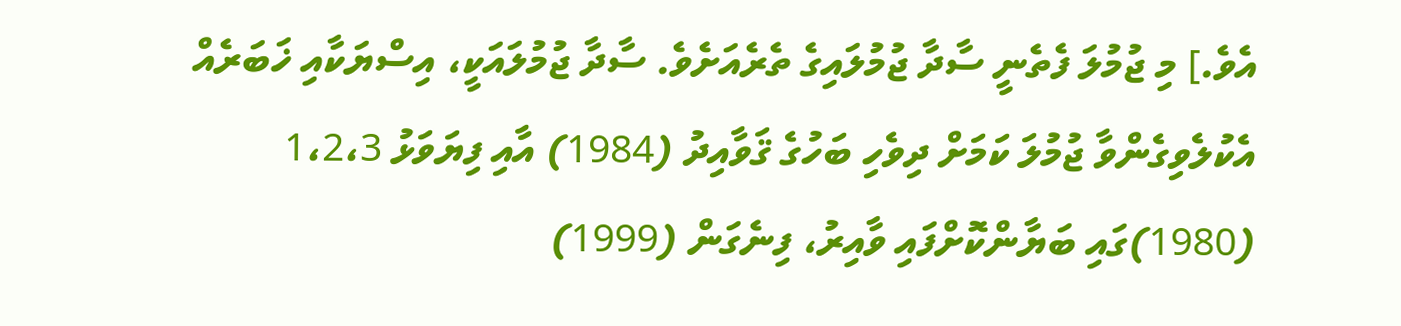އެވެ.] މި ޖުމުލަ ފެތެނީ ސާދާ ޖުމުލައިގެ ތެރެއަށެވެ. ސާދާ ޖުމުލައަކީ، އިސްޔަކާއި ޚަބަރެއް އެކުލެވިގެންވާ ޖުމުލަ ކަމަށް ދިވެހި ބަހުގެ ޤަވާއިދު (1984) އާއި ފިޔަވަޅު 1،2،3 (1980)ގައި ބަޔާންކޮށްފައި ވާއިރު، ފިނެގަން (1999)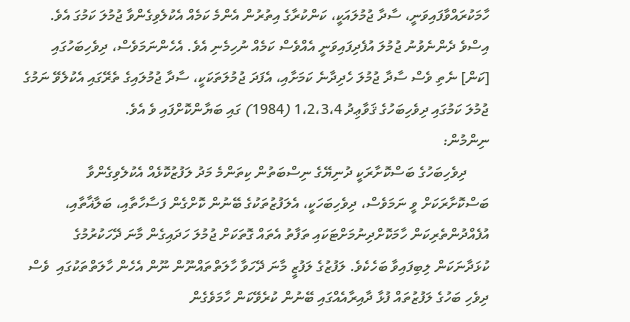ހާމަކުރައްވާފައިވަނީ، ސާދާ ޖުމުލައަކީ، ކަންކުރާގެ އިތުރުން އެންމެ ކަމެއް އެކުލެވިގެންވާ ޖުމުލަ ކަމުގަ އެވެ. އިސްވެ ދެންނެވުނު ޖުމުލަ އުފެދިފައިވަނީ އެއްވެސް ކަމެއް ނުހިމެނި އެވެ. އެހެންނަމަވެސް، ދިވެހިބަހުގައި [ކަން] ނެތި ވެސް ސާދާ ޖުމުލަ ހެދިދާނެ ކަމަށާއި، އެފަދަ ޖުމުލަތަކަކީ، ސާދާ ޖުމުލައިގެ ތެރޭގައި އެކުލެވޭ ނަމުގެ ޖުމުލަ ކަމުގައި ދިވެހިބަހުގެ ޤަވާޢިދު 1،2،3،4 (1984) ގައި ބަޔާންކޮށްފައި ވެ އެވެ.
ނިންމުން:
      ދިވެހިބަހުގެ ބަސްކޮށާރަކީ ދުނިޔޭގެ ނިސްބަތުން ކިތަންމެ މަދު ލަފުޒުކޮޅެއް އެކުލެވިގެންވާ ބަސްކޮށާރަކަށް ވީ ނަމަވެސް، ދިވެހިބަހަކީ، އެލަފުޒުތަކުގެ ބޭނުން ކޮށްގެން ފަސާހާތާއި، ބަލާޣާތާއި، އުފެއްދުންތެރިކަން ހާމަކޮށްދިނުމަށްޓަކައި ތަފާތު އެތައް ގޮތަކަށް ޖުމުލަ ހަދައިގެން މާނަ ދޭހަކުރުމުގެ ކުޅަދާނަކަން ލިބިފައިވާ ބަހެކެވެ. ލަފުޒުގެ ލަފުޒީ މާނަ ދޭހަވާ ހާލަތްތައްނޫން ނޫން އެހެން ހާލަތްތަކުގައި  ވެސް ދިވެހި ބަހުގެ ލަފުޒުތައް ފުޅާ ދާއިރާއެއްގައި ބޭނުން ކުރެވޭކަން ހާމަވެގެން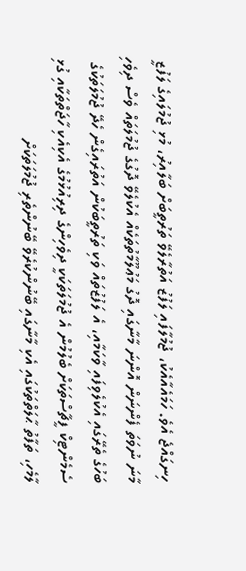ހިނގައްޖެ އެވެ. ހަމައެއާއެކު، ޖުމުލާފައި ލަފުޒު އަތުރާލެވޭ ތަރުތީބަށް ބަލާއިރު، މުޅި ޖުމުލައިގެ ލަފުޒީ މާނަ ނުވަތަ ފެންނަން އޮންނަ މާނާގައި ދޮގު މަޢުލޫމާތުތަކެއް އެކުލެވޭ ދޮގުގެ ޖުމުލަތައް ވެސް ދިވެހި ބަހުގެ ތެރޭގައި އެކުލެވިފައި ވާކަމާއި، އެ ލަފުޒުތައް ވަކި ތަރުތީބަކުން އަތުރައިގެން ހެދޭ ޖުމުލަތަކުގެ ސެމެންޓިކް ފީޗާސްތަކަށް ބެލުމުން އެ ޖުމުލަތަކަކީ ދިވެހިންގެ ދިރިއުޅުމުގެ އެކިއެކި ހާޖަތްތަކާއި ގުޅި ލާމެހި، ތަފާތު ޙާލަތްތަކުގައި އެކި މާނާގައި ބޭނުންކުރެވޭ ބޭނުންތެރި ޖުމުލަތަކަށް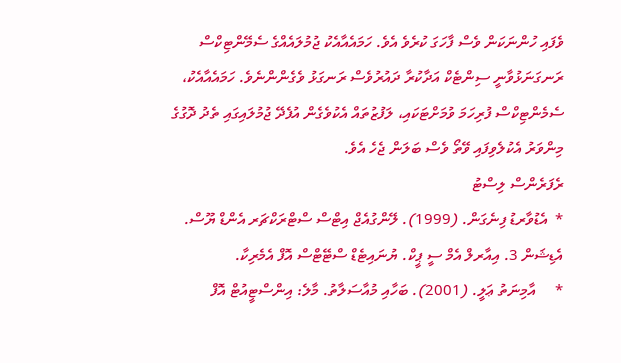ވެފައި ހުންނަކަން ވެސް ފާހަގަ ކުރެވެ އެވެ. ހަމައެއާއެކު ޖުމުލައެއްގެ ސެމޭންޓިކްސް ރަނގަނަޅުވާނީ ސިންޓެކް އަދާކުރާ ދައުރުވެސް ރަނގަޅު ވެގެންންނެވެ. ހަމައެއާއެކު، ސެމެންޓިކްސް ފުރިހަމަ ވުމަށްޓަކައި، ލަފުޒުތައް އެކުވެގެން އުފެދޭ ޖުމުލައިގައި ތެދު ދޮގުގެ މިންވަރު އެކުލެވިފައި ވޭތޯ ވެސް ބަލަން ޖެހެ އެވެ.
ރެފަރެންސް ލިސްޓު
*  އެޑުވާރޑު ފިނެގަން. (1999). ލޭންގުއެޖް އިޓްސް ސްޓްރަކްޗަރ އެންޑް ޔޫސް. އެޑިޝަން 3. އިއާރލް އެމް ސީ ޕީކް. ޔުނައިޓެޑް ސްޓޭޓްސް އޮފް އެމެރިކާ.
*     އާމިނަތު ޢަލީ. (2001). ބަހާއި މުއާސަލާތު. މާލެ: އިންސްޓީއުޓް އޮފް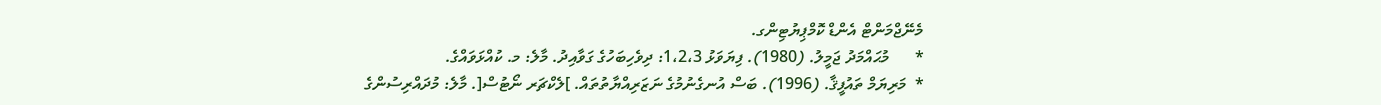މެނޭޖްމަންޓް އެންޑް ކޮމްޕިޔުޓިންގ.
*      މުޙައްމަދު ޖަމީލު. (1980). ފިޔަވަޅު 1،2،3: ދިވެހިބަހުގެ ގަވާއިދު. މާލެ: މ. ކުއްޅަވައްގެ.
*  މަރިޔަމް ތައުފީޤާ. (1996). ބަސް އުނގެނުމުގެ ނަޒަރިއްޔާތުތައް. ]ލެކްޗަރ ނޯޓުސް[. މާލެ: މުދައްރިސުންގެ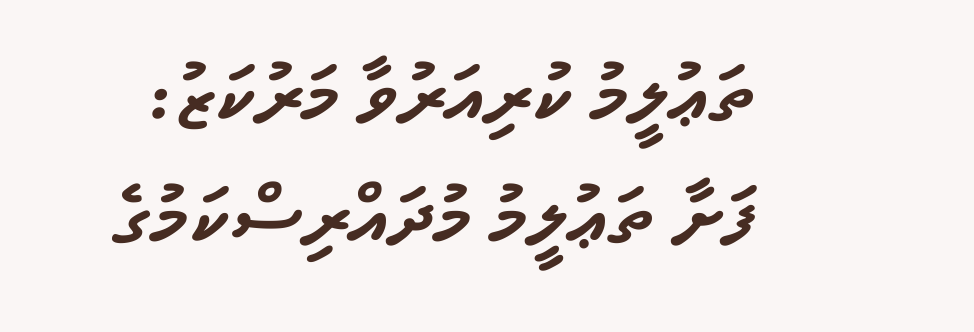ތަޢުލީމު ކުރިއަރުވާ މަރުކަޒު: ފަށާ ތަޢުލީމު މުދައްރިސްކަމުގެ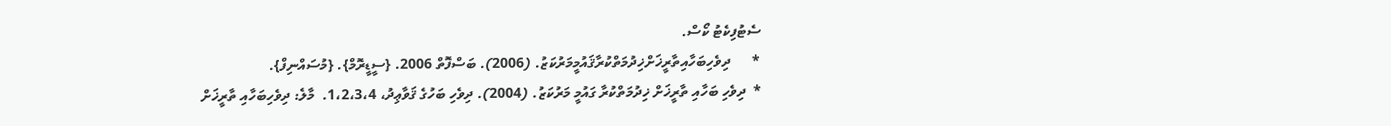ސެޓުފިކެޓު ކޯސް.
*      ދިވެހިބަހާއިތާރީޚަށްޚިދުމަތްކުރާޤައުމީމަރުކަޒު. (2006). ބަސްފޮތް 2006. {ސީޑީރޮމް}. {މުސައްނިފް}.
*  ދިވެހި ބަހާއި ތާރީޚަށް ޚިދުމަތްކުރާ ގައުމީ މަރުކަޒު. (2004). ދިވެހި ބަހުގެ ޤަވާޢިދު، 1،2،3،4.  މާލެ: ދިވެހިބަހާއި ތާރީޚަށް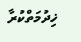ޚިދުމަތްކުރާ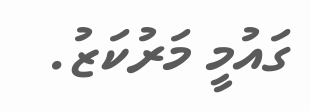ގައުމީ މަރުކަޒު.